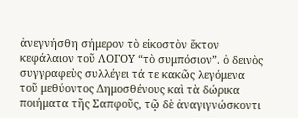ἀνεγνήσθη σήμερον τὸ εἰκοστὸν ἕκτον κεφάλαιον τοῦ ΛΟΓΟΥ “τὸ συμπόσιον”. ὁ δεινὸς συγγραφεὺς συλλέγει τά τε κακῶς λεγόμενα τοῦ μεθύοντος Δημοσθένους καὶ τὰ δώρικα ποιήματα τῆς Σαπφοῦς, τῷ δὲ ἀναγιγνώσκοντι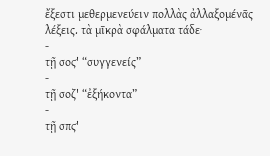ἔξεστι μεθερμενεύειν πολλὰς ἀλλαξομένᾱς λέξεις. τὰ μῑκρὰ σφάλματα τάδε·
-
τῇ σοϛ' “συγγενείς”
-
τῇ σοζ' “ἐξήκοντα”
-
τῇ σπϛ'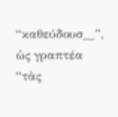“καθεύδουσ__”, ὡς γραπτέα “τὰς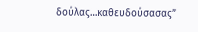δούλας…καθευδούσασας”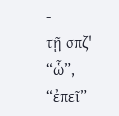-
τῇ σπζ' “ὧ”, “ἐπεῖ”